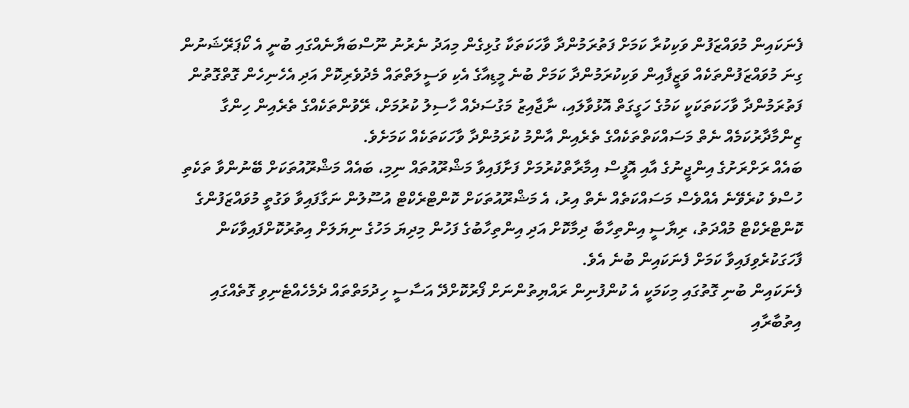ފެނަކައިން މުވައްޒަފުން ވަކިކުރާ ކަމަށް ފަތުރަމުންދާ ވާހަކަތަކާ ގުޅިގެން މިއަދު ނެރުނު ނޫސްބަޔާނެއްގައި ބުނީ އެ ކޯޕަރޭޝަނުން ގިނަ މުވައްޒަފުންތަކެއް ވަޒީފާއިން ވަކިކުރަމުންދާ ކަމަށް ބުނެ މީޑިއާގެ އެކި ވަސީލަތްތައް މެދުވެރިކޮށް އަދި އެހެނިހެން ގޮތްގޮތުން ފަތުރަމުންދާ ވާހަކަތަކަކީ ކަމުގެ ހަގީގަތް އޮޅުވާލައި، ނާޖާއިޒު މަގުސަދެއް ހާސިލު ކުރުމަށް، ރޭވުންތަކެއްގެ ތެރެއިން ހިންގާ ޒިންމާދާރުކަމެއް ނެތް މަސައްކަތްތަކެއްގެ ތެރެއިން އާންމު ކުރަމުންދާ ވާހަކަތަކެއް ކަމަށެވެ.
ބައެއް ރަށްރަށުގެ އިންޖީނުގެ އާއި އޮފީސް އިމާރާތްކުރުމަށް ފަށާފައިވާ މަޝްރޫއުތައް ނިމި، ބައެއް މަޝްރޫއުތަކަށް ބޭނުންވާ ތަކެތި ހުސްވެ ކުރެވޭނެ އެއްވެސް މަސައްކަތެއް ނެތް އިރު، އެ މަޝްރޫއުތަކަށް ކޮންޓްރެކްޓް އުސޫލުން ނަގާފައިވާ ވަގުތީ މުވައްޒަފުންގެ ކޮންޓްރެކްޓް މުއްދަތު، ރިޔާސީ އިންތިހާބާ ދިމާކޮށް އަދި އިންތިހާބުގެ ފަހުން މިދިޔަ މަހުގެ ނިޔަލަށް އިތުރުކޮށްފައިވާކަން ފާހަގަކުރެވިފައިވާ ކަމަށް ފެނަކައިން ބުނެ އެވެ.
ފެނަކައިން ބުނި ގޮތުގައި މިކަމަކީ އެ ކުންފުނިން ރައްޔިތުންނަށް ފޯރުކޮށްދޭ އަސާސީ ހިދުމަތްތައް ދެމެހެއްޓެނިވި ގޮތެއްގައި އިތުބާރާއި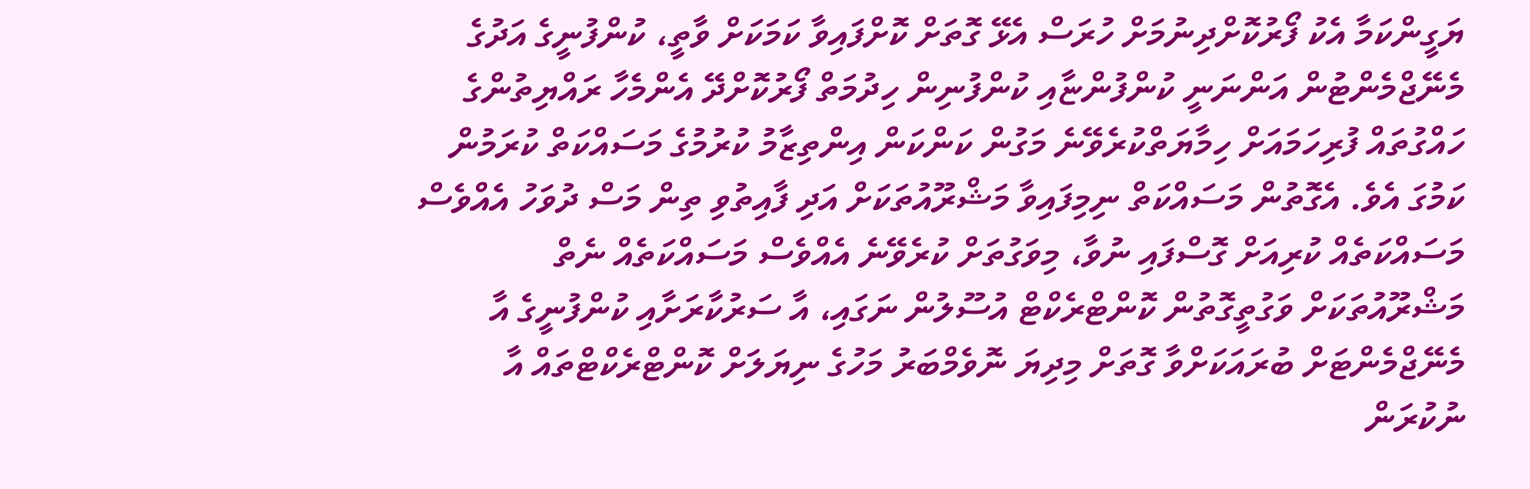ޔަގީންކަމާ އެކު ފޯރުކޮށްދިނުމަށް ހުރަސް އެޅޭ ގޮތަށް ކޮށްފައިވާ ކަމަކަށް ވާތީ، ކުންފުނީގެ އަދުގެ މެނޭޖްމެންޓުން އަންނަނީ ކުންފުންޏާއި ކުންފުނިން ހިދުމަތް ފޯރުކޮށްދޭ އެންމެހާ ރައްޔިތުންގެ ހައްގުތައް ފުރިހަމައަށް ހިމާޔަތްކުރެވޭނެ މަގުން ކަންކަން އިންތިޒާމު ކުރުމުގެ މަސައްކަތް ކުރަމުން ކަމުގަ އެވެ. އެގޮތުން މަސައްކަތް ނިމިފައިވާ މަޝްރޫއުތަކަށް އަދި ފާއިތުވި ތިން މަސް ދުވަހު އެއްވެސް މަސައްކަތެއް ކުރިއަށް ގޮސްފައި ނުވާ، މިވަގުތަށް ކުރެވޭނެ އެއްވެސް މަސައްކަތެއް ނެތް މަޝްރޫއުތަކަށް ވަގުތީގޮތުން ކޮންޓްރެކްޓް އުސޫލުން ނަގައި، އާ ސަރުކާރަށާއި ކުންފުނީގެ އާ މެނޭޖްމެންޓަށް ބުރައަކަށްވާ ގޮތަށް މިދިޔަ ނޮވެމްބަރު މަހުގެ ނިޔަލަށް ކޮންޓްރެކްޓްތައް އާ ނުކުރަން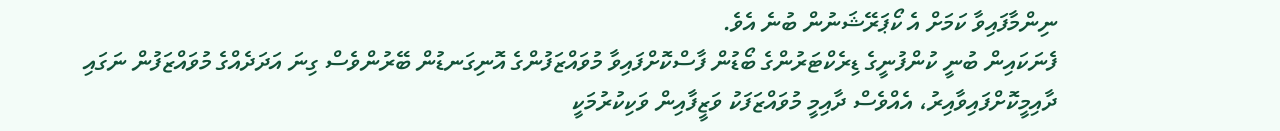ނިންމާފައިވާ ކަމަށް އެ ކޯޕަރޭޝަނުން ބުނެ އެވެ.
ފެނަކައިން ބުނީ ކުންފުނީގެ ޑިރެކްޓަރުންގެ ބޯޑުން ފާސްކޮށްފައިވާ މުވައްޒަފުންގެ އޮނިގަނޑުން ބޭރުންވެސް ގިނަ އަދަދެއްގެ މުވައްޒަފުން ނަގައި ދާއިމީކޮށްފައިވާއިރު، އެއްވެސް ދާއިމީ މުވައްޒަފަކު ވަޒީފާއިން ވަކިކުރުމަކީ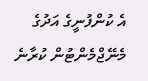އެ ކުންފުނީގެ އަދުގެ މެނޭޖްމެންޓުން ކުރާނެ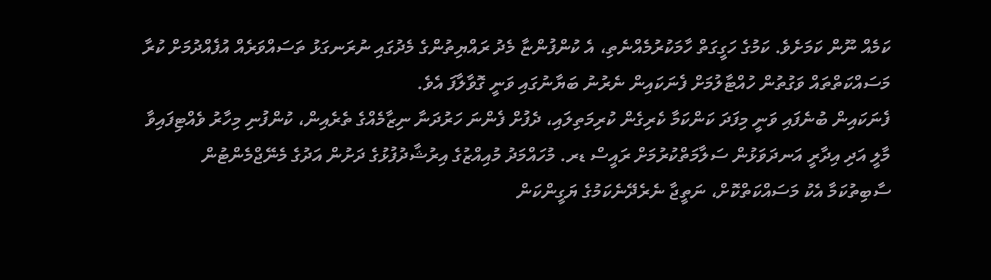ކަމެއް ނޫން ކަމަށެވެ. ކަމުގެ ހަގީގަތް ހާމަކުރުމެއްނެތި، އެ ކުންފުންޏާ މެދު ރައްޔިތުންގެ މެދުގައި ނުރަނގަޅު ތަސައްވަރެއް އުފެއްދުމަށް ކުރާ މަސައްކަތްތައް ވަގުތުން ހުއްޓާލުމަށް ފެނަކައިން ނެރުނު ބަޔާނުގައި ވަނީ ގޮވާލާފަ އެވެ.
ފެނަކައިން ބުނެފައި ވަނީ މިފަދަ ކަންކަމާ ކެރިގެން ކުރިމަތިލައި، ދެފުށް ފެންނަ ހަރުދަނާ ނިޒާމެއްގެ ތެރެއިން، ކުންފުނި މިހާރު ވެއްޓިފައިވާ މާލީ އަދި އިދާރީ އަނދަވަޅުން ސަލާމަތްކުރުމަށް ރައީސް ޑރ. މުހައްމަދު މުއިއްޒުގެ އިރުޝާދުފުޅުގެ ދަށުން އަދުގެ މެނޭޖްމެންޓުން ސާބިތުކަމާ އެކު މަސައްކަތްކޮށް، ނަތީޖާ ނެރެދޭނެކަމުގެ ޔަގީންކަން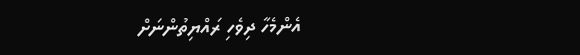އެންމެހާ ދިވެހި ރައްޔިތުންނަށް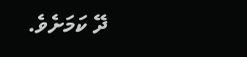ދޭ ކަމަށެވެ.